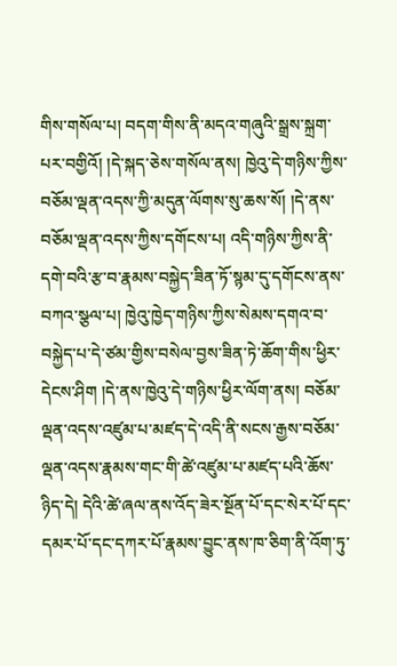གིས་གསོལ་པ། བདག་གིས་ནི་མདའ་གཞུའི་སྒྲས་སྐྲག་པར་བགྱིའོ། །དེ་སྐད་ཅེས་གསོལ་ནས། ཁྱེའུ་དེ་གཉིས་ཀྱིས་བཅོམ་ལྡན་འདས་ཀྱི་མདུན་ལོགས་སུ་ཆས་སོ། །དེ་ནས་བཅོམ་ལྡན་འདས་ཀྱིས་དགོངས་པ། འདི་གཉིས་ཀྱིས་ནི་དགེ་བའི་རྩ་བ་རྣམས་བསྐྱེད་ཟིན་ཏོ་སྙམ་དུ་དགོངས་ནས་བཀའ་སྩལ་པ། ཁྱེའུ་ཁྱེད་གཉིས་ཀྱིས་སེམས་དགའ་བ་བསྐྱེད་པ་དེ་ཙམ་གྱིས་བསེལ་བྱས་ཟིན་ཏེ་ཆོག་གིས་ཕྱིར་དེངས་ཤིག །དེ་ནས་ཁྱེའུ་དེ་གཉིས་ཕྱིར་ལོག་ནས། བཅོམ་ལྡན་འདས་འཛུམ་པ་མཛད་དེ་འདི་ནི་སངས་རྒྱས་བཅོམ་ལྡན་འདས་རྣམས་གང་གི་ཚེ་འཛུམ་པ་མཛད་པའི་ཆོས་ཉིད་དེ། དེའི་ཚེ་ཞལ་ནས་འོད་ཟེར་སྔོན་པོ་དང་སེར་པོ་དང་དམར་པོ་དང་དཀར་པོ་རྣམས་བྱུང་ནས་ཁ་ཅིག་ནི་འོག་ཏུ་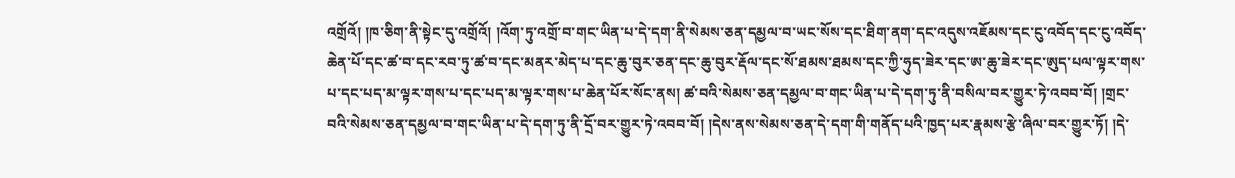འགྲོའོ། །ཁ་ཅིག་ནི་སྟེང་དུ་འགྲོའོ། །འོག་ཏུ་འགྲོ་བ་གང་ཡིན་པ་དེ་དག་ནི་སེམས་ཅན་དམྱལ་བ་ཡང་སོས་དང་ཐིག་ནག་དང་འདུས་འཇོམས་དང་ངུ་འབོད་དང་ངུ་འབོད་ཆེན་པོ་དང་ཚ་བ་དང་རབ་ཏུ་ཚ་བ་དང་མནར་མེད་པ་དང་ཆུ་བུར་ཅན་དང་ཆུ་བུར་རྡོལ་དང་སོ་ཐམས་ཐམས་དང་ཀྱི་ཧུད་ཟེར་དང་ཨ་ཆུ་ཟེར་དང་ཨུད་པལ་ལྟར་གས་པ་དང་པད་མ་ལྟར་གས་པ་དང་པད་མ་ལྟར་གས་པ་ཆེན་པོར་སོང་ནས། ཚ་བའི་སེམས་ཅན་དམྱལ་བ་གང་ཡིན་པ་དེ་དག་ཏུ་ནི་བསིལ་བར་གྱུར་ཏེ་འབབ་བོ། །གྲང་བའི་སེམས་ཅན་དམྱལ་བ་གང་ཡིན་པ་དེ་དག་ཏུ་ནི་དྲོ་བར་གྱུར་ཏེ་འབབ་བོ། །དེས་ནས་སེམས་ཅན་དེ་དག་གི་གནོད་པའི་ཁྱད་པར་རྣམས་རྩེ་ཞིལ་བར་གྱུར་ཏོ། །དེ་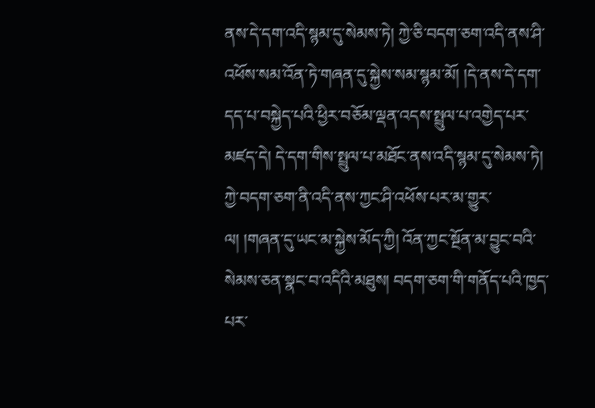ནས་དེ་དག་འདི་སྙམ་དུ་སེམས་ཏེ། ཀྱེ་ཅི་བདག་ཅག་འདི་ནས་ཤི་འཕོས་སམ་འོན་ཏེ་གཞན་དུ་སྐྱེས་སམ་སྙམ་མོ། །དེ་ནས་དེ་དག་དད་པ་བསྐྱེད་པའི་ཕྱིར་བཅོམ་ལྡན་འདས་སྤྲུལ་པ་འགྱེད་པར་མཛད་དེ། དེ་དག་གིས་སྤྲུལ་པ་མཐོང་ནས་འདི་སྙམ་དུ་སེམས་ཏེ། ཀྱེ་བདག་ཅག་ནི་འདི་ནས་ཀྱང་ཤི་འཕོས་པར་མ་གྱུར་ལ། །གཞན་དུ་ཡང་མ་སྐྱེས་མོད་ཀྱི། འོན་ཀྱང་སྔོན་མ་བྱུང་བའི་སེམས་ཅན་སྣང་བ་འདིའི་མཐུས། བདག་ཅག་གི་གནོད་པའི་ཁྱད་པར་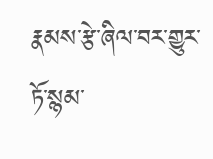རྣམས་རྩེ་ཞིལ་བར་གྱུར་ཏོ་སྙམ་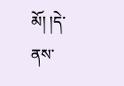མོ། །དེ་ནས་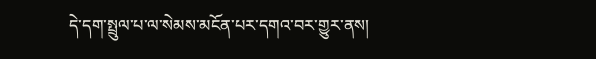དེ་དག་སྤྲུལ་པ་ལ་སེམས་མངོན་པར་དགའ་བར་གྱུར་ནས།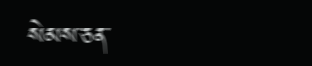སེམས་ཅན་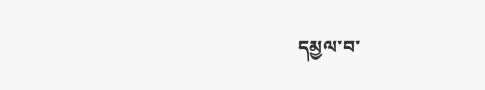དམྱལ་བ་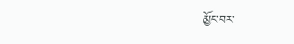མྱོང་བར་